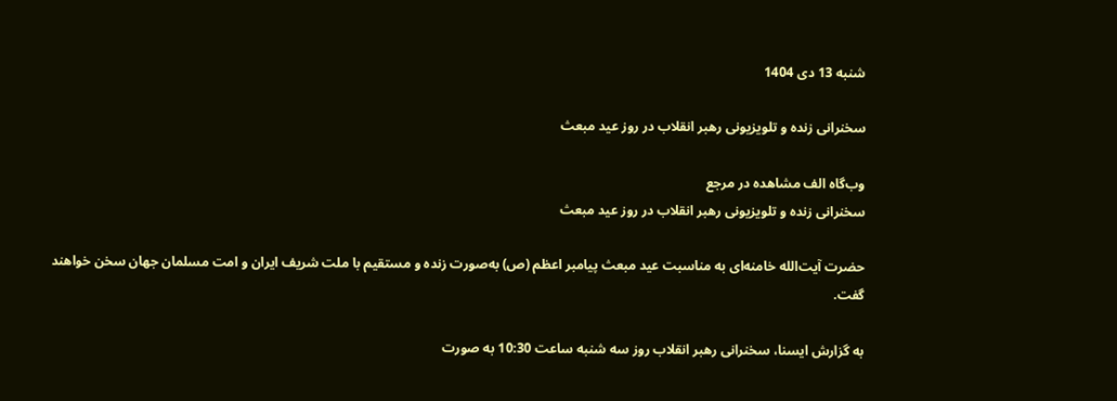شنبه 13 دی 1404

سخنرانی زنده و تلویزیونی رهبر انقلاب در روز عید مبعث

وب‌گاه الف مشاهده در مرجع
سخنرانی زنده و تلویزیونی رهبر انقلاب در روز عید مبعث

حضرت آیت‌الله خامنه‌ای به مناسبت عید مبعث پیامبر اعظم (ص) به‌صورت زنده و مستقیم با ملت شریف ایران و امت مسلمان جهان سخن خواهند گفت.

به گزارش ایسنا، سخنرانی رهبر انقلاب روز سه شنبه ساعت 10:30 به صورت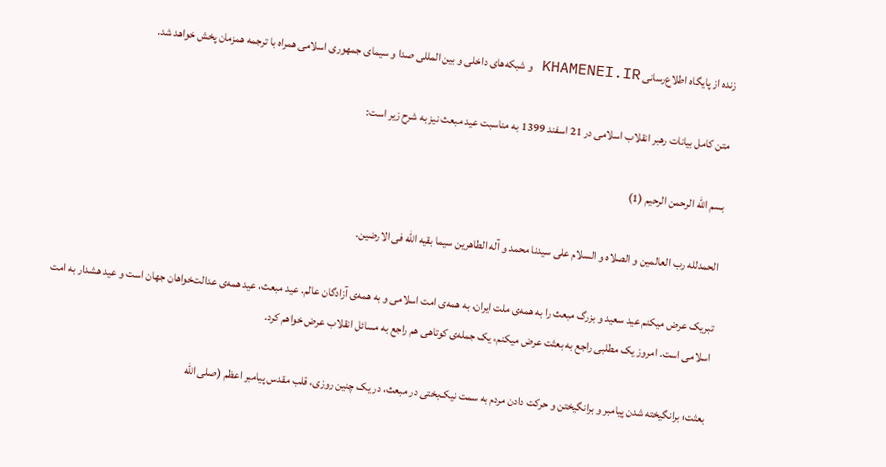زنده از پایگاه اطلاع‌رسانی KHAMENEI.IR و شبکه‌های داخلی و بین المللی صدا و سیمای جمهوری اسلامی همراه با ترجمه همزمان پخش خواهد شد.

متن کامل بیانات رهبر انقلاب اسلامی در 21 اسفند 1399 به مناسبت عید مبعث نیز به شرح زیر است:

بسم الله الرحمن الرحیم (1)

الحمدلله رب العالمین و الصلاه و السلام علی سیدنا محمد و آله الطاهرین سیما بقیه الله فی الارضین.

تبریک عرض میکنم عید سعید و بزرگ مبعث را به همه‌ی ملت ایران، به همه‌ی امت اسلامی و به همه‌ی آزادگان عالم. عید مبعث، عید همه‌ی عدالت‌خواهان جهان است و عید هشدار به امت اسلامی است. امروز یک مطلبی راجع به بعثت عرض میکنم، یک جمله‌ی کوتاهی هم راجع به مسائل انقلاب عرض خواهم کرد.

بعثت؛ برانگیخته شدن پیامبر و برانگیختن و حرکت دادن مردم به سمت نیک‌بختی در مبعث، در یک چنین روزی، قلب مقدس پیامبر اعظم (صلی الله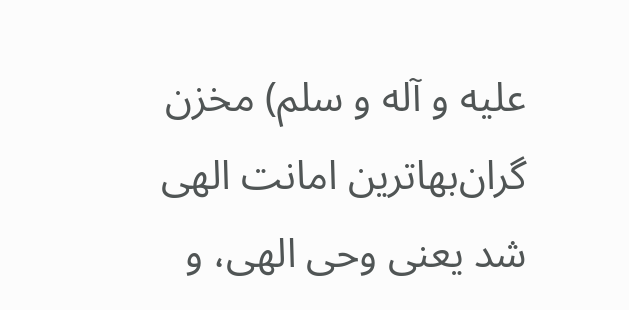علیه و آله و سلم) مخزن گران‌بهاترین امانت الهی شد یعنی وحی الهی، و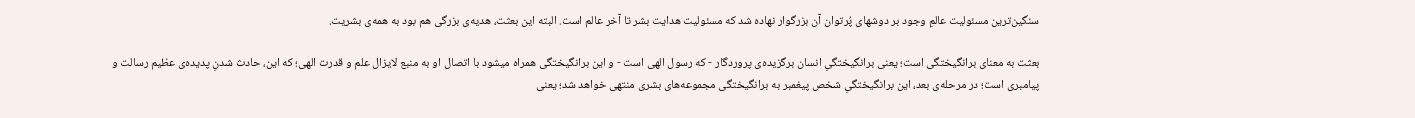سنگین‌ترین مسئولیت عالمِ وجود بر دوشهای پُرتوان آن بزرگوار نهاده شد که مسئولیت هدایت بشر تا آخر عالم است. البته این بعثت، هدیه‌ی بزرگی هم بود به همه‌ی بشریت.

بعثت به معنای برانگیختگی است؛ یعنی برانگیختگیِ انسان برگزیده‌ی پروردگار - که رسول الهی است - و این برانگیختگی همراه میشود با اتصال او به منبع لایزال علم و قدرت الهی؛ که این، حادث شدنِ پدیده‌ی عظیم رسالت و پیامبری است؛ در مرحله‌ی بعد، این برانگیختگیِ شخص پیغمبر به برانگیختگی مجموعه‌های بشری منتهی خواهد شد؛ یعنی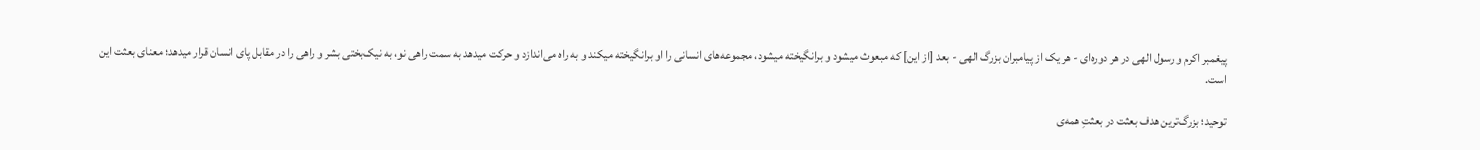پیغمبر اکرم و رسول الهی در هر دوره‌ای - هر یک از پیامبران بزرگ الهی - بعد [از این] که مبعوث میشود و برانگیخته میشود، مجموعه‌های انسانی را او برانگیخته میکند و به راه می‌اندازد و حرکت میدهد به سمت راهی نو، به نیک‌بختی بشر و راهی را در مقابل پای انسان قرار میدهد؛ معنای بعثت این است.

توحید؛ بزرگ‌ترین هدف بعثت در بعثتِ همه‌ی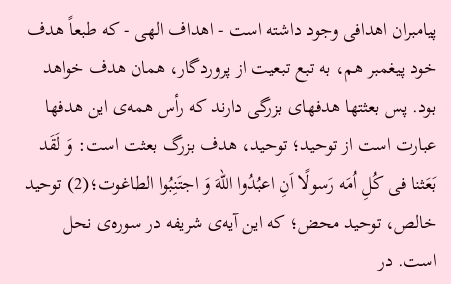پیامبران اهدافی وجود داشته است - اهداف الهی - که طبعاً هدف خود پیغمبر هم، به تبع تبعیت از پروردگار، همان هدف خواهد بود. پس بعثتها هدفهای بزرگی دارند که رأس همه‌ی این هدفها عبارت است از توحید؛ توحید، هدف بزرگ بعثت است: وَ لَقَد بَعَثنا فی کُلِ اُمَه رَسولًا اَنِ اعبُدُوا اللهَ وَ اجتَنِبُوا الطاغوت؛(2) توحید خالص، توحید محض؛ که این آیه‌ی شریفه در سوره‌ی نحل است. در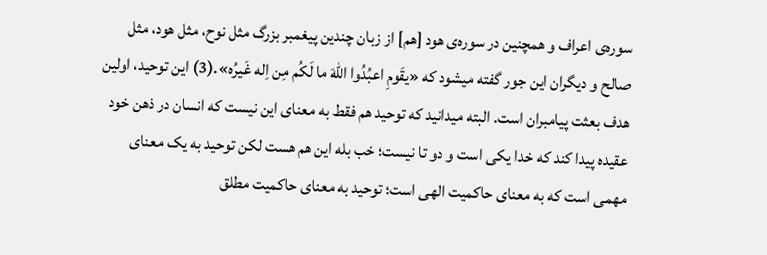سوره‌ی اعراف و همچنین در سوره‌ی هود [هم] از زبان چندین پیغمبر بزرگ مثل نوح، مثل هود، مثل صالح و دیگران این جور گفته میشود که «یقَومِ اعبُدُوا اللهَ ما لَکُم مِن اِله غَیرُه».(3) این توحید، اولین هدف بعثت پیامبران است. البته میدانید که توحید هم فقط به معنای این نیست که انسان در ذهن خود عقیده پیدا کند که خدا یکی است و دو تا نیست؛ خب بله این هم هست لکن توحید به یک معنای مهمی است که به معنای حاکمیت الهی است؛ توحید به معنای حاکمیت مطلق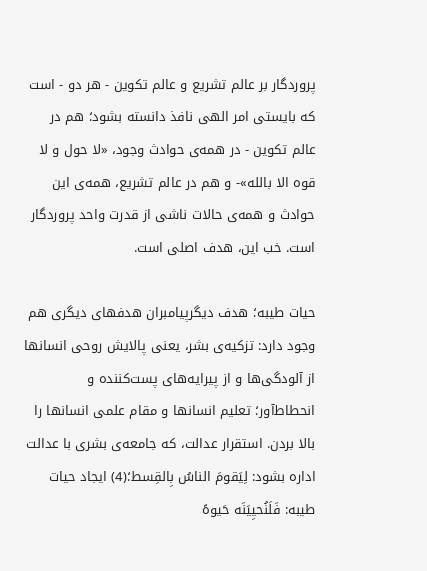پروردگار بر عالم تشریع و عالم تکوین - هر دو - است که بایستی امر الهی نافذ دانسته بشود؛ هم در عالم تکوین - در همه‌ی حوادث وجود، «لا حول و لا قوه الا بالله»- و هم در عالم تشریع، همه‌ی این حوادث و همه‌ی حالات ناشی از قدرت واحد پروردگار است. خب این، هدف اصلی است.

حیات طیبه؛ هدف دیگرپیامبران هدفهای دیگری هم وجود دارد: تزکیه‌ی بشر، یعنی پالایش روحی انسانها از آلودگی‌ها و از پیرایه‌های پست‌کننده و انحطاط‌آور؛ تعلیم انسانها و مقام علمی انسانها را بالا بردن. استقرار عدالت، که جامعه‌ی بشری با عدالت اداره بشود: لِیَقومَ الناسُ بِالقِسط؛(4) ایجاد حیات طیبه: فَلَنُحیِیَنَه حَیوهً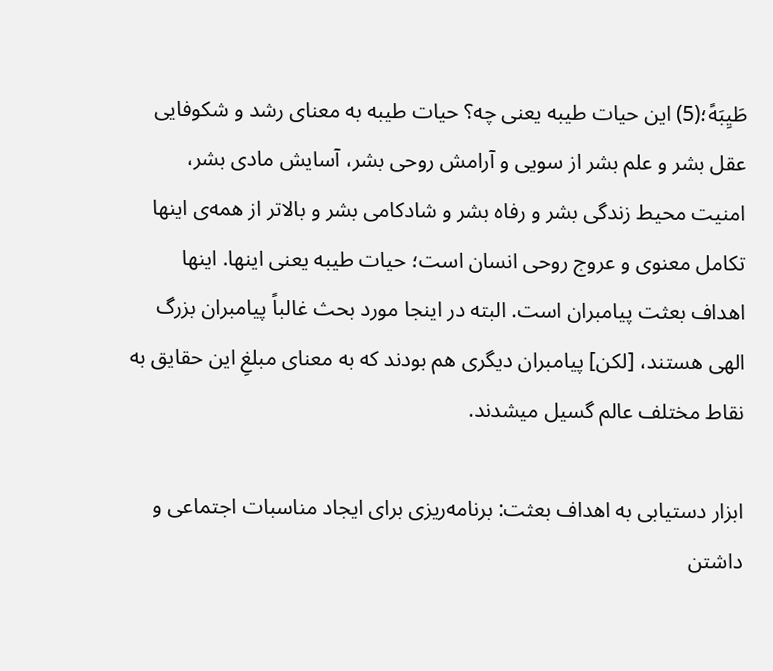طَیِبَهً؛(5) این حیات طیبه یعنی چه؟ حیات طیبه به معنای رشد و شکوفایی عقل بشر و علم بشر از سویی و آرامش روحی بشر، آسایش مادی بشر، امنیت محیط زندگی بشر و رفاه بشر و شادکامی بشر و بالاتر از همه‌ی اینها تکامل معنوی و عروج روحی انسان است؛ حیات طیبه یعنی اینها. اینها اهداف بعثت پیامبران است. البته در اینجا مورد بحث غالباً پیامبران بزرگ الهی هستند، [لکن] پیامبران دیگری هم بودند که به معنای مبلغِ این حقایق به نقاط مختلف عالم گسیل میشدند.

ابزار دستیابی به اهداف بعثت: برنامه‌ریزی برای ایجاد مناسبات اجتماعی و داشتن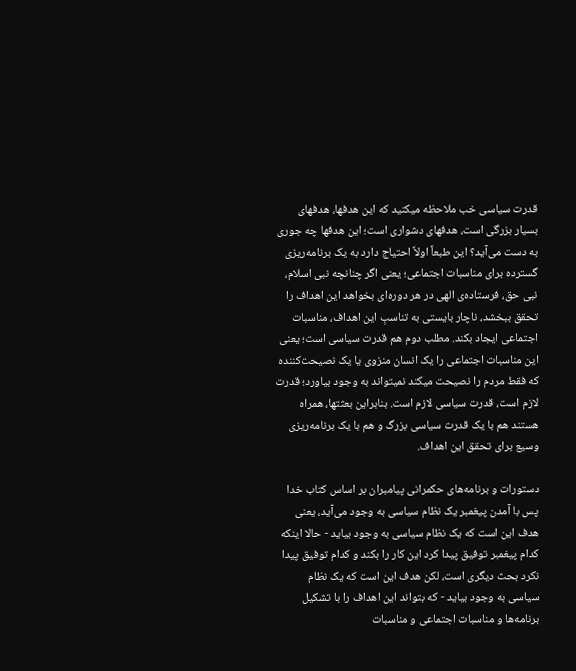قدرت سیاسی خب ملاحظه میکنید که این هدفها، هدفهای بسیار بزرگی است، هدفهای دشواری است؛ این هدفها چه جوری به دست می‌آید؟ این طبعاً اولاً احتیاج دارد به یک برنامه‌ریزی گسترده برای مناسبات اجتماعی؛ یعنی اگر چنانچه نبی اسلام، نبی حق، فرستاده‌ی الهی در هر دوره‌ای بخواهد این اهداف را تحقق ببخشد، ناچار بایستی به تناسبِ این اهداف، مناسبات اجتماعی ایجاد بکند. مطلب دوم هم قدرت سیاسی است؛ یعنی این مناسبات اجتماعی را یک انسان منزوی یا یک نصیحت‌کننده که فقط مردم را نصیحت میکند نمیتواند به وجود بیاورد؛ قدرت لازم است، قدرت سیاسی لازم است. بنابراین بعثتها، همراه هستند هم با یک قدرت سیاسی بزرگ و هم با یک برنامه‌ریزی وسیع برای تحقق این اهداف.

دستورات و برنامه‌های حکمرانی پیامبران بر اساس کتاب خدا پس با آمدن پیغمبر یک نظام سیاسی به وجود می‌آید، یعنی هدف این است که یک نظام سیاسی به وجود بیاید - حالا اینکه کدام پیغمبر توفیق پیدا کرد این کار را بکند و کدام توفیق پیدا نکرد بحث دیگری است، لکن هدف این است که یک نظام سیاسی به وجود بیاید - که بتواند این اهداف را با تشکیل برنامه‌ها و مناسبات اجتماعی و مناسبات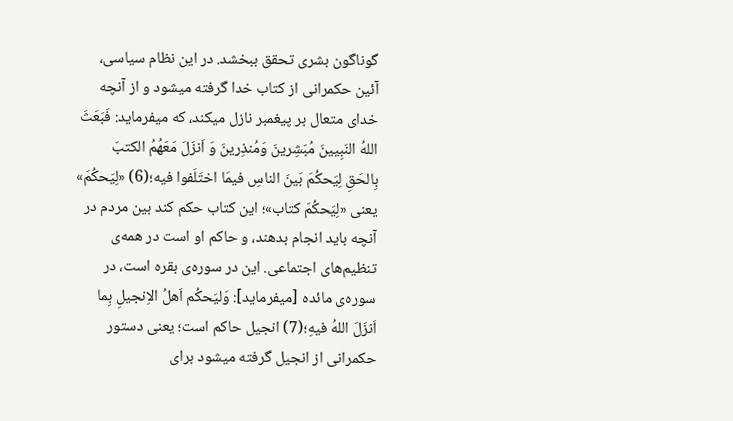گوناگون بشری تحقق ببخشد. در این نظام سیاسی، آئین حکمرانی از کتاب خدا گرفته میشود و از آنچه خدای متعال بر پیغمبر نازل میکند، که میفرماید: فَبَعَثَ اللهُ النَبِیینَ مُبَشِرینَ وَمُنذِرینَ وَ اَنزَلَ مَعَهُمُ الکتبَ بِالحَقِ لِیَحکُمَ بَینَ الناسِ فیمَا اختَلَفوا فیه؛(6) «لِیَحکُمَ» یعنی «لِیَحکُمَ کتاب»؛ این کتاب حکم کند بین مردم در آنچه باید انجام بدهند، و حاکم او است در همه‌ی تنظیم‌های اجتماعی. این در سوره‌ی بقره است، در سوره‌ی مائده [میفرماید]: وَلیَحکُم اَهلُ الاِنجیلِ بِما اَنزَلَ اللهُ فیهِ؛(7) انجیل حاکم است؛ یعنی دستور حکمرانی از انجیل گرفته میشود برای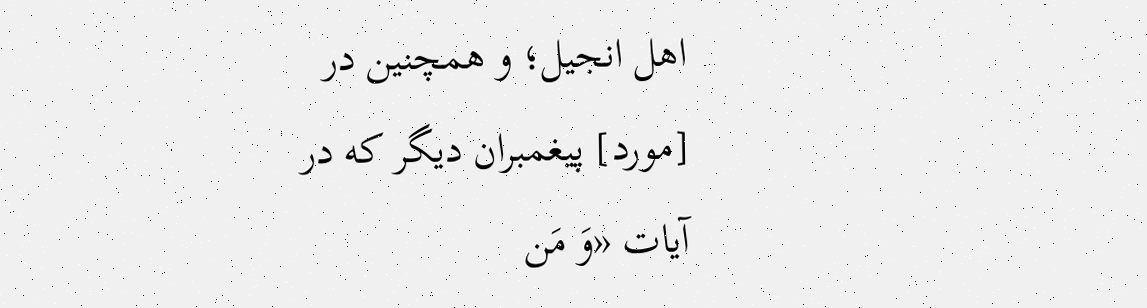اهل انجیل؛ و همچنین در [مورد] پیغمبران دیگر که در آیات «وَ مَن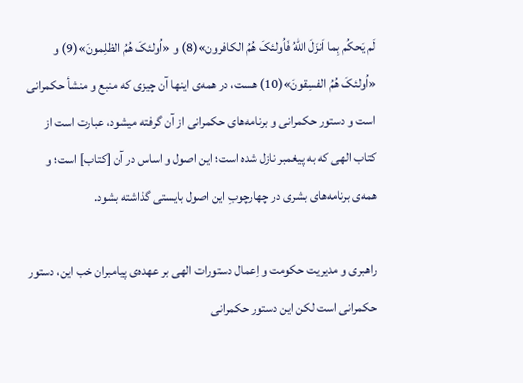لَم یَحکُم بِما اَنزَلَ اللهُ فَاُولئکَ هُمُ الکافرون»(8) و «اُولئکَ هُمُ الظلِمونَ»(9) و «اُولئکَ هُمُ الفسِقونَ»(10) هست، در همه‌ی اینها آن چیزی که منبع و منشأ حکمرانی است و دستور حکمرانی و برنامه‌های حکمرانی از آن گرفته میشود، عبارت است از کتاب الهی که به پیغمبر نازل شده است؛ این اصول و اساس در آن [کتاب] است؛ و همه‌ی برنامه‌های بشری در چهارچوبِ این اصول بایستی گذاشته بشود.

راهبری و مدیریت حکومت و اِعمال دستورات الهی بر عهده‌ی پیامبران خب این، دستور حکمرانی است لکن این دستور حکمرانی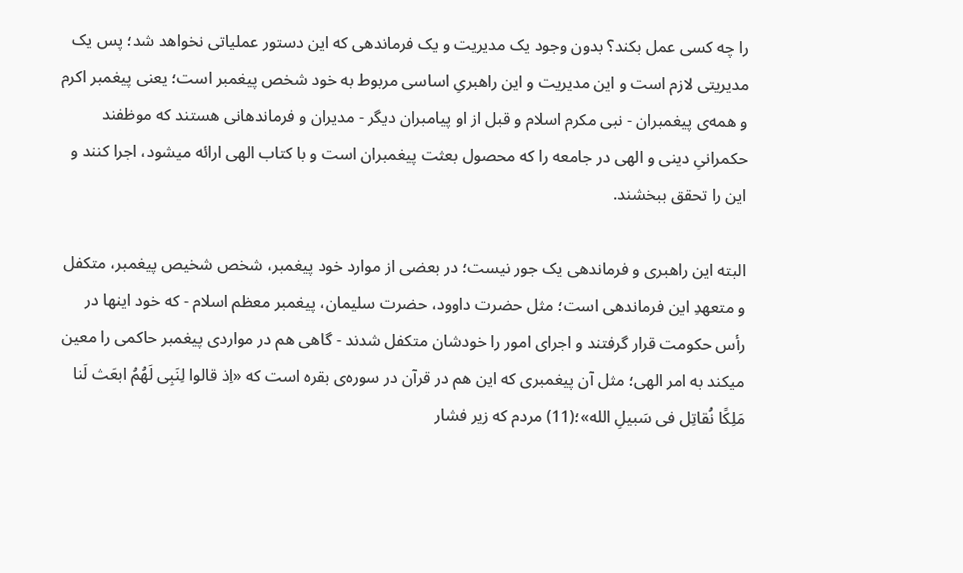را چه کسی عمل بکند؟ بدون وجود یک مدیریت و یک فرماندهی که این دستور عملیاتی نخواهد شد؛ پس یک مدیریتی لازم است و این مدیریت و این راهبریِ اساسی مربوط به خود شخص پیغمبر است؛ یعنی پیغمبر اکرم و همه‌ی پیغمبران - نبی مکرم اسلام و قبل از او پیامبران دیگر - مدیران و فرماندهانی هستند که موظفند حکمرانیِ دینی و الهی در جامعه را که محصول بعثت پیغمبران است و با کتاب الهی ارائه میشود، اجرا کنند و این را تحقق ببخشند.

البته این راهبری و فرماندهی یک جور نیست؛ در بعضی از موارد خود پیغمبر، شخص شخیص پیغمبر، متکفل و متعهدِ این فرماندهی است؛ مثل حضرت داوود، حضرت سلیمان، پیغمبر معظم اسلام - که خود اینها در رأس حکومت قرار گرفتند و اجرای امور را خودشان متکفل شدند - گاهی هم در مواردی پیغمبر حاکمی را معین میکند به امر الهی؛ مثل آن پیغمبری که این هم در قرآن در سوره‌ی بقره است که «اِذ قالوا لِنَبِی لَهُمُ ابعَث لَنا مَلِکًا نُقاتِل فی سَبیلِ الله»؛(11) مردم که زیر فشار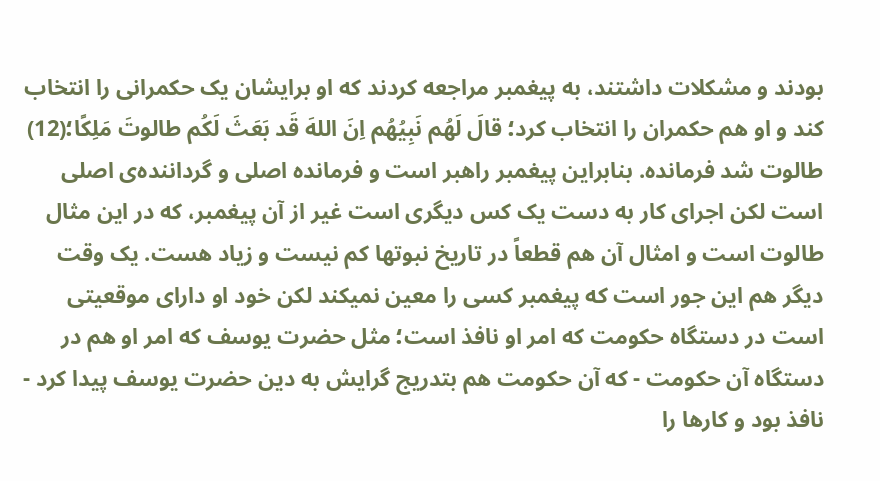بودند و مشکلات داشتند، به پیغمبر مراجعه کردند که او برایشان یک حکمرانی را انتخاب کند و او هم حکمران را انتخاب کرد؛ قالَ لَهُم نَبِیُهُم اِنَ اللهَ قَد بَعَثَ لَکُم طالوتَ مَلِکًا؛(12) طالوت شد فرمانده. بنابراین پیغمبر راهبر است و فرمانده اصلی و گرداننده‌ی اصلی است لکن اجرای کار به دست یک کس دیگری است غیر از آن پیغمبر، که در این مثال طالوت است و امثال آن هم قطعاً در تاریخ نبوتها کم نیست و زیاد هست. یک وقت دیگر هم این جور است که پیغمبر کسی را معین نمیکند لکن خود او دارای موقعیتی است در دستگاه حکومت که امر او نافذ است؛ مثل حضرت یوسف که امر او هم در دستگاه آن حکومت - که آن حکومت هم بتدریج گرایش به دین حضرت یوسف پیدا کرد - نافذ بود و کارها را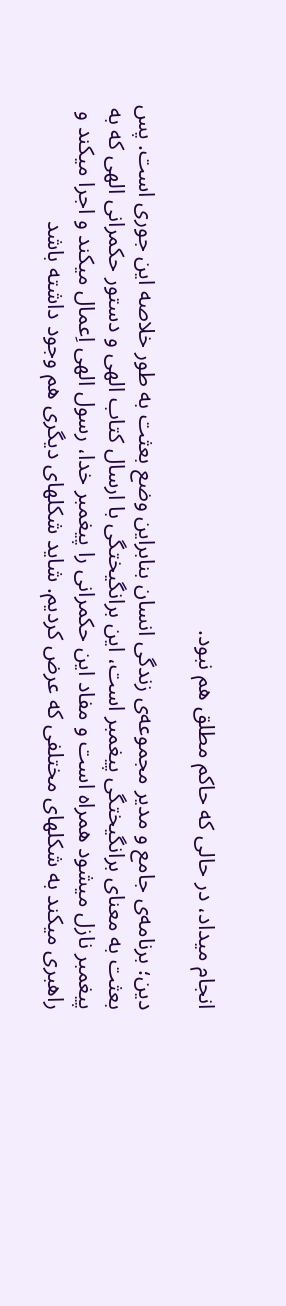انجام میداد، در حالی که حاکم مطلق هم نبود.

دین؛ برنامه‌ی جامع و مدیر مجموعه‌ی زندگی انسان بنابراین وضع بعثت به طور خلاصه این جوری است. پس بعثت به معنای برانگیختگی پیغمبر است، این برانگیختگی با ارسال کتاب الهی و دستور حکمرانی الهی که به پیغمبر نازل میشود همراه است و مفاد این حکمرانی را پیغمبر خدا، رسول الهی اِعمال میکند و اجرا میکند و راهبری میکند به شکلهای مختلفی که عرض کردیم. شاید شکلهای دیگری هم وجود داشته باشد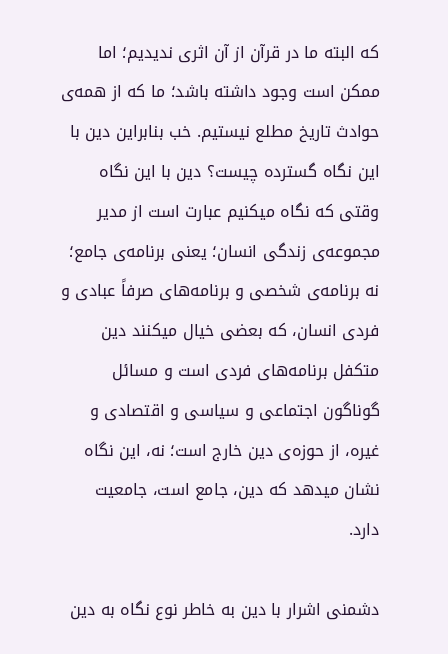که البته ما در قرآن از آن اثری ندیدیم؛ اما ممکن است وجود داشته باشد؛ ما که از همه‌ی حوادث تاریخ مطلع نیستیم. خب بنابراین دین با این نگاه گسترده چیست؟ دین با این نگاه وقتی که نگاه میکنیم عبارت است از مدیر مجموعه‌ی زندگی انسان؛ یعنی برنامه‌ی جامع؛ نه برنامه‌ی شخصی و برنامه‌های صرفاً عبادی و فردی انسان، که بعضی خیال میکنند دین متکفل برنامه‌های فردی است و مسائل گوناگون اجتماعی و سیاسی و اقتصادی و غیره، از حوزه‌ی دین خارج است؛ نه، این نگاه نشان میدهد که دین، جامع است، جامعیت دارد.

دشمنی اشرار با دین به خاطر نوع نگاه به دین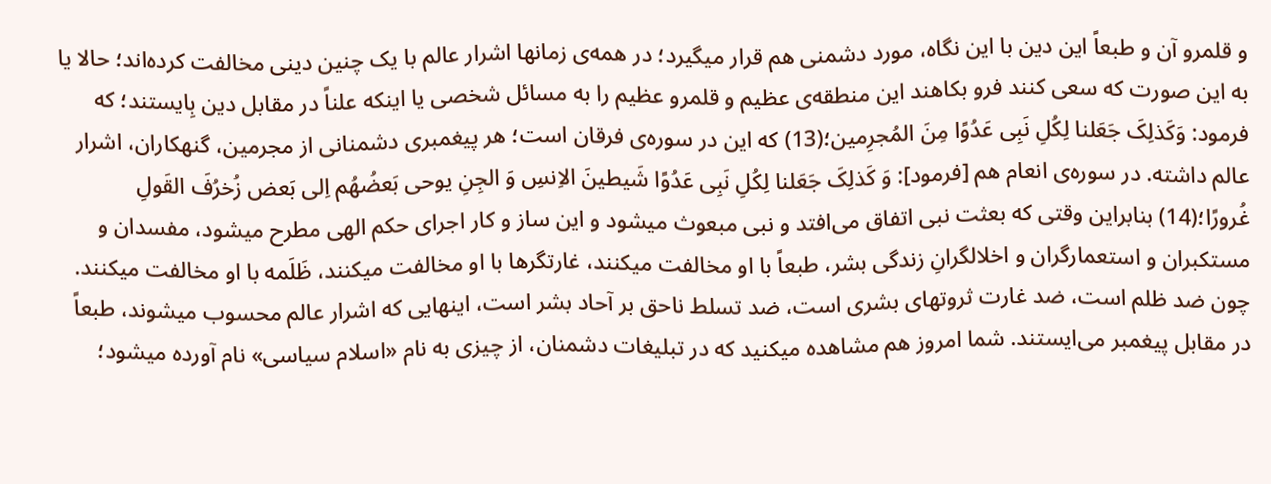و قلمرو آن و طبعاً این دین با این نگاه، مورد دشمنی هم قرار میگیرد؛ در همه‌ی زمانها اشرار عالم با یک چنین دینی مخالفت کرده‌اند؛ حالا یا به این صورت که سعی کنند فرو بکاهند این منطقه‌ی عظیم و قلمرو عظیم را به مسائل شخصی یا اینکه علناً در مقابل دین بِایستند؛ که فرمود: وَکَذلِکَ جَعَلنا لِکُلِ نَبِی عَدُوًا مِنَ المُجرِمین؛(13) که این در سوره‌ی فرقان است؛ هر پیغمبری دشمنانی از مجرمین، گنهکاران، اشرار عالم داشته. در سوره‌ی انعام هم [فرمود]: وَ کَذلِکَ جَعَلنا لِکُلِ نَبِی عَدُوًا شَیطینَ الاِنسِ وَ الجِنِ یوحی بَعضُهُم اِلی بَعض زُخرُفَ القَولِ غُرورًا؛(14) بنابراین وقتی که بعثت نبی اتفاق می‌افتد و نبی مبعوث میشود و این ساز و کار اجرای حکم الهی مطرح میشود، مفسدان و مستکبران و استعمارگران و اخلالگرانِ زندگی بشر، طبعاً با او مخالفت میکنند، غارتگرها با او مخالفت میکنند، ظَلَمه با او مخالفت میکنند. چون ضد ظلم است، ضد غارت ثروتهای بشری است، ضد تسلط ناحق بر آحاد بشر است، اینهایی که اشرار عالم محسوب میشوند، طبعاً در مقابل پیغمبر می‌ایستند. شما امروز هم مشاهده میکنید که در تبلیغات دشمنان، از چیزی به نام «اسلام سیاسی» نام آورده میشود؛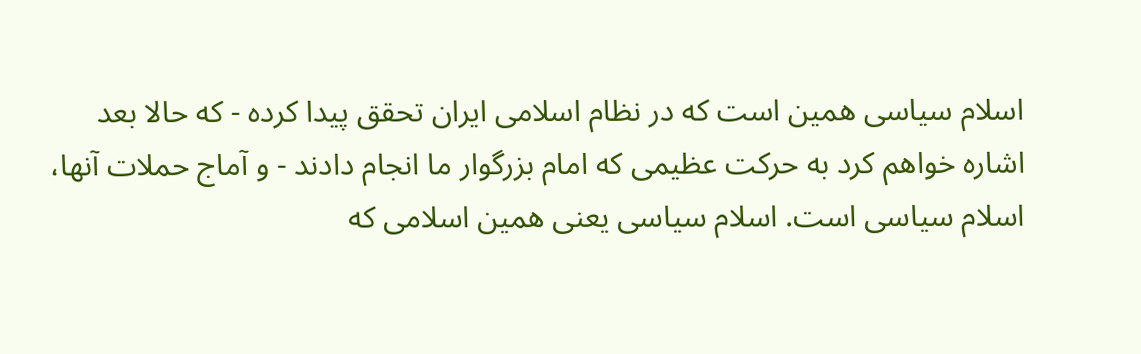اسلام سیاسی همین است که در نظام اسلامی ایران تحقق پیدا کرده - که حالا بعد اشاره خواهم کرد به حرکت عظیمی که امام بزرگوار ما انجام دادند - و آماج حملات آنها، اسلام سیاسی است. اسلام سیاسی یعنی همین اسلامی که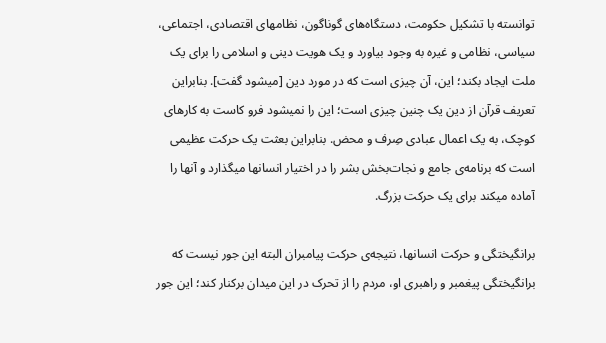توانسته با تشکیل حکومت، دستگاه‌های گوناگون، نظامهای اقتصادی، اجتماعی، سیاسی، نظامی و غیره به وجود بیاورد و یک هویت دینی و اسلامی را برای یک ملت ایجاد بکند؛ این، آن چیزی است که در مورد دین [میشود گفت]. بنابراین تعریف قرآن از دین یک چنین چیزی است؛ این را نمیشود فرو کاست به کارهای کوچک، به یک اعمال عبادی صِرف و محض. بنابراین بعثت یک حرکت عظیمی است که برنامه‌ی جامع و نجات‌بخش بشر را در اختیار انسانها میگذارد و آنها را آماده میکند برای یک حرکت بزرگ.

برانگیختگی و حرکت انسانها، نتیجه‌ی حرکت پیامبران البته این جور نیست که برانگیختگی پیغمبر و راهبری او، مردم را از تحرک در این میدان برکنار کند؛ این جور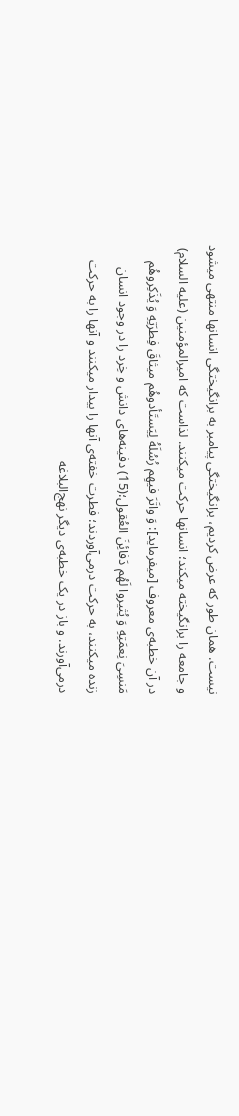نیست. همان طور که عرض کردیم، برانگیختگی پیامبر به برانگیختگی انسانها منتهی میشود و جامعه را برانگیخته میکند؛ انسانها حرکت میکنند. لذاست که امیرالمؤمنین (علیه السلام) در آن خطبه‌ی معروف [میفرماید]: وَ واتَرَ فیهِم رُسُلَهُ لِیَستَأدوهُم میثاقَ فِطرَتِهِ وَ یُذَکِروهُم مَنسِیَ نِعمَتِهِ وَ یُثیروا لَهُم دَفائِنَ العُقول؛(15) دفینه‌های دانش و خِرد را در وجود انسان زنده میکنند، به حرکت درمی‌آوردند؛ فطرت خفته‌ی آنها را بیدار میکنند و آنها را به حرکت درمی‌آورند. و باز در یک خطبه‌ی دیگر نهج‌البلاغه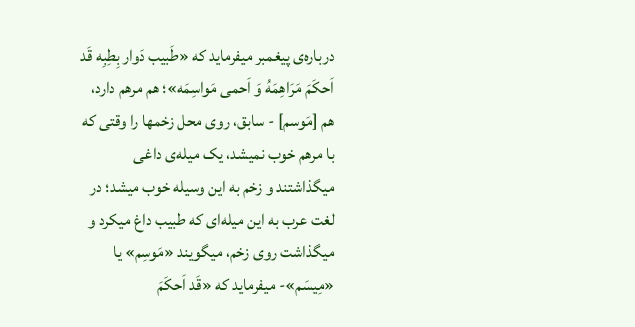درباره‌ی پیغمبر میفرماید که «طَبیب دَوار بِطِبِه قَد اَحکَمَ مَرَاهِمَهُ وَ اَحمی مَواسِمَه»؛ هم مرهم دارد، هم [مَوسم] - سابق، روی محل زخمها را وقتی که با مرهم خوب نمیشد، یک میله‌ی داغی میگذاشتند و زخم به این وسیله خوب میشد؛ در لغت عرب به این میله‌ای که طبیب داغ میکرد و میگذاشت روی زخم، میگویند «مَوسِم» یا «مِیسَم»- میفرماید که «قَد اَحکَمَ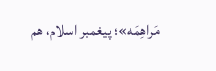مَراهِمَه»؛ پیغمبر اسلام، هم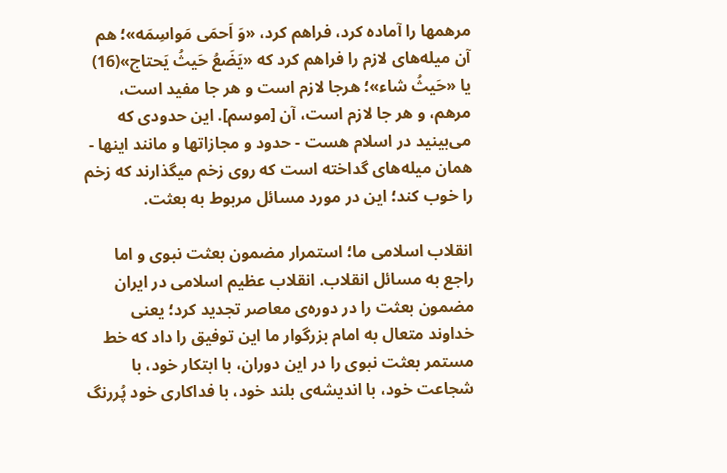مرهمها را آماده کرد، فراهم کرد، «وَ اَحمَی مَواسِمَه»؛ هم آن میله‌های لازم را فراهم کرد که «یَضَعُ حَیثُ یَحتاج»(16) یا «حَیثُ شاء»؛ هرجا لازم است و هر جا مفید است، مرهم، و هر جا لازم است، آن [موسم]. این حدودی که می‌بینید در اسلام هست - حدود و مجازاتها و مانند اینها - همان میله‌های گداخته است که روی زخم میگذارند که زخم را خوب کند؛ این در مورد مسائل مربوط به بعثت.

انقلاب اسلامی ما؛ استمرار مضمون بعثت نبوی و اما راجع به مسائل انقلاب. انقلاب عظیم اسلامی در ایران مضمون بعثت را در دوره‌ی معاصر تجدید کرد؛ یعنی خداوند متعال به امام بزرگوار ما این توفیق را داد که خط مستمر بعثت نبوی را در این دوران، با ابتکار خود، با شجاعت خود، با اندیشه‌ی بلند خود، با فداکاری خود پُررنگ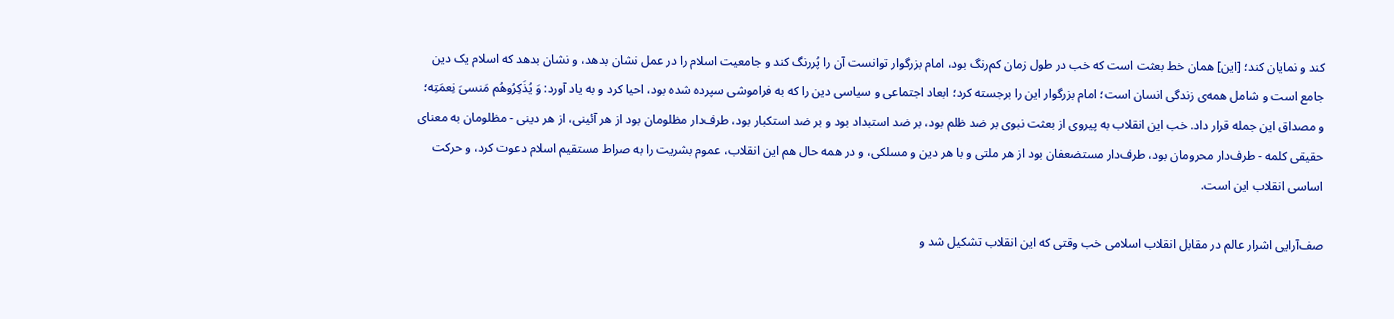کند و نمایان کند؛ [این] همان خط بعثت است که خب در طول زمان کم‌رنگ بود، امام بزرگوار توانست آن را پُررنگ کند و جامعیت اسلام را در عمل نشان بدهد، و نشان بدهد که اسلام یک دین جامع است و شامل همه‌ی زندگی انسان است؛ امام بزرگوار این را برجسته کرد؛ ابعاد اجتماعی و سیاسی دین را که به فراموشی سپرده شده بود، احیا کرد و به یاد آورد: وَ یُذَکِرُوهُم مَنسیَ نِعمَتِه؛ و مصداق این جمله قرار داد. خب این انقلاب به پیروی از بعثت نبوی بر ضد ظلم بود، بر ضد استبداد بود و بر ضد استکبار بود، طرف‌دار مظلومان بود از هر آئینی، از هر دینی - مظلومان به معنای حقیقی کلمه - طرف‌دار محرومان بود، طرف‌دار مستضعفان بود از هر ملتی و با هر دین و مسلکی، و در همه حال هم این انقلاب، عموم بشریت را به صراط مستقیم اسلام دعوت کرد، و حرکت اساسی انقلاب این است.

صف‌آرایی اشرار عالم در مقابل انقلاب اسلامی خب وقتی که این انقلاب تشکیل شد و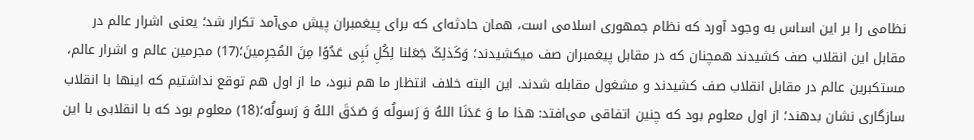نظامی را بر این اساس به وجود آورد که نظام جمهوری اسلامی است، همان حادثه‌ای که برای پیغمبران پیش می‌آمد تکرار شد؛ یعنی اشرار عالم در مقابل این انقلاب صف کشیدند همچنان که در مقابل پیغمبران صف میکشیدند؛ وَکَذلِکَ جَعَلنا لِکُلِ نَبِی عَدُوًا مِنَ المُجرِمینَ؛(17) مجرمین عالم و اشرار عالم، مستکبرین عالم در مقابل انقلاب صف کشیدند و مشغول مقابله شدند. این البته خلاف انتظار ما هم نبود، ما از اول هم توقع نداشتیم که اینها با انقلاب سازگاری نشان بدهند؛ از اول معلوم بود که چنین اتفاقی می‌افتد: هذا ما وَ عَدَنَا اللهُ وَ رَسولُه وَ صَدَقَ اللهُ وَ رَسولُه؛(18) معلوم بود که با انقلابی با این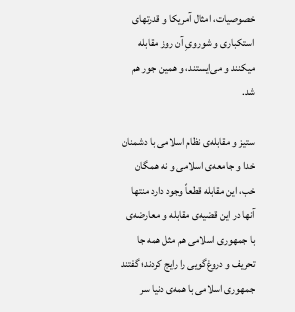خصوصیات، امثال آمریکا و قدرتهای استکباری و شورویِ آن روز مقابله میکنند و می‌ایستند، و همین جور هم شد.

ستیز و مقابله‌ی نظام اسلامی با دشمنان خدا و جامعه‌ی اسلامی و نه همگان خب، این مقابله قطعاً وجود دارد منتها آنها در این قضیه‌ی مقابله و معارضه‌ی با جمهوری اسلامی هم مثل همه جا تحریف و دروغ‌گویی را رایج کردند؛ گفتند جمهوری اسلامی با همه‌ی دنیا سر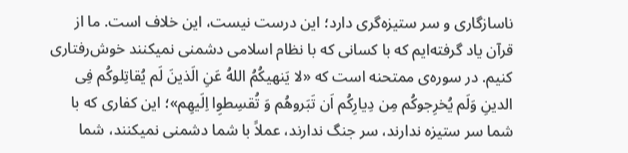ناسازگاری و سر ستیزه‌گری دارد؛ این درست نیست، این خلاف است. ما از قرآن یاد گرفته‌ایم که با کسانی که با نظام اسلامی دشمنی نمیکنند خوش‌رفتاری کنیم. در سوره‌ی ممتحنه است که «لا یَنهیکُمُ اللهُ عَنِ الَذینَ لَم یُقاتِلوکُم فِی الدینِ وَلَم یُخرِجوکُم مِن دِیارِکُم اَن تَبَروهُم وَ تُقسِطوِا اِلَیهِم»؛ این کفاری که با شما سر ستیزه ندارند، سر جنگ ندارند، عملاً با شما دشمنی نمیکنند، شما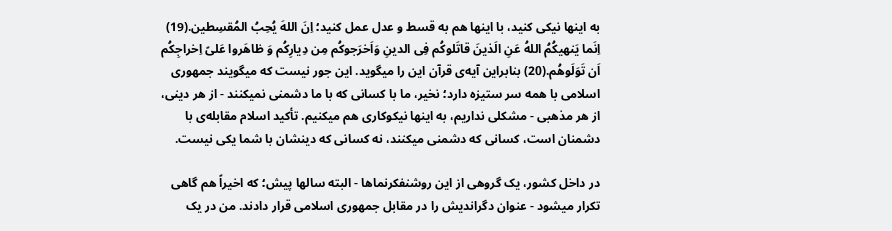به اینها نیکی کنید، با اینها هم به قسط و عدل عمل کنید؛ اِنَ اللهَ یُحِبُ المُقسِطین.(19) اِنَما یَنهیکُمُ اللهُ عَنِ الَذینَ قاتَلوکُم فِی الدینِ وَاَخرَجوکُم مِن دِیارِکُم وَ ظاهَروا عَلیً اِخراجِکُم اَن تَوَلَوهُم.(20) بنابراین آیه‌ی قرآن این را میگوید. این جور نیست که میگویند جمهوری اسلامی با همه سر ستیزه دارد؛ نخیر، ما با کسانی که با ما دشمنی نمیکنند - از هر دینی، از هر مذهبی - مشکلی نداریم، به اینها نیکوکاری هم میکنیم. تأکید اسلام مقابله‌ی با دشمنان است، کسانی که دشمنی میکنند، نه کسانی که دینشان با شما یکی نیست.

در داخل کشور، یک گروهی از این روشنفکرنماها - البته سالها پیش؛ که اخیراً هم گاهی تکرار میشود - عنوان دگراندیش را در مقابل جمهوری اسلامی قرار دادند. من در یک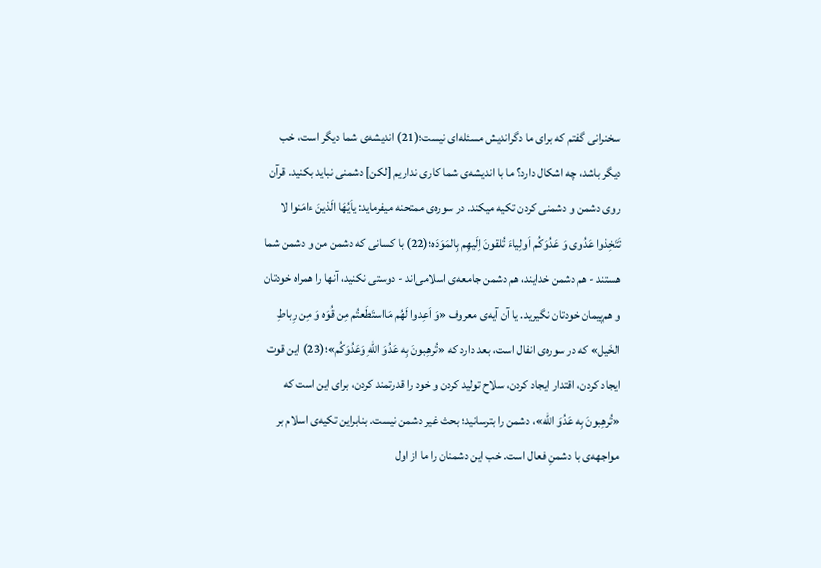سخنرانی گفتم که برای ما دگراندیش مسئله‌ای نیست؛(21) اندیشه‌ی شما دیگر است، خب دیگر باشد، چه اشکال دارد؟ ما با اندیشه‌ی شما کاری نداریم [لکن] دشمنی نباید بکنید. قرآن روی دشمن و دشمنی کردن تکیه میکند. در سوره‌ی ممتحنه میفرماید: یاَیُهَا الَذینَ ءامَنوا لا تَتَخِذوا عَدُوی وَ عَدُوَکُم اَولِیاءَ تُلقونَ اِلَیهِم بِالمَوَدَه؛(22) با کسانی که دشمن من و دشمن شما هستند - هم دشمن خدایند، هم دشمن جامعه‌ی اسلامی‌اند - دوستی نکنید، آنها را همراه خودتان و هم‌پیمان خودتان نگیرید. یا آن آیه‌ی معروف «وَ اَعِدوا لَهُم مَااستَطَعتُم مِن قُوَه وَ مِن رِباطِ الخَیل» که در سوره‌ی انفال است، بعد دارد که «تُرهِبونَ بِه عَدُوَ اللهِ وَعَدُوَکُم»؛(23) این قوت ایجاد کردن، اقتدار ایجاد کردن، سلاح تولید کردن و خود را قدرتمند کردن، برای این است که «تُرهِبونَ بِه عَدُوَ الله»، دشمن را بترسانید؛ بحث غیر دشمن نیست. بنابراین تکیه‌ی اسلام بر مواجهه‌ی با دشمنِ فعال است. خب این دشمنان را ما از اول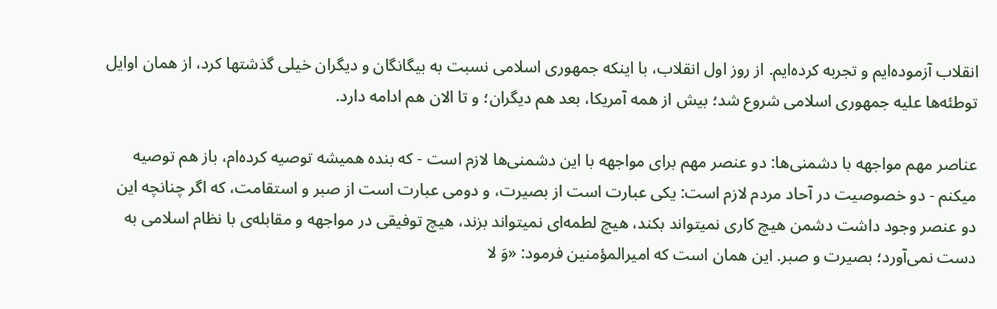انقلاب آزموده‌ایم و تجربه کرده‌ایم. از روز اول انقلاب، با اینکه جمهوری اسلامی نسبت به بیگانگان و دیگران خیلی گذشتها کرد، از همان اوایل توطئه‌ها علیه جمهوری اسلامی شروع شد؛ بیش از همه آمریکا، بعد هم دیگران؛ و تا الان هم ادامه دارد.

عناصر مهم مواجهه با دشمنی‌ها: دو عنصر مهم برای مواجهه با این دشمنی‌ها لازم است - که بنده همیشه توصیه کرده‌ام، باز هم توصیه میکنم - دو خصوصیت در آحاد مردم لازم است: یکی عبارت است از بصیرت، و دومی عبارت است از صبر و استقامت، که اگر چنانچه این دو عنصر وجود داشت دشمن هیچ کاری نمیتواند بکند، هیچ لطمه‌ای نمیتواند بزند، هیچ توفیقی در مواجهه و مقابله‌ی با نظام اسلامی به دست نمی‌آورد؛ بصیرت و صبر. این همان است که امیرالمؤمنین فرمود: «وَ لا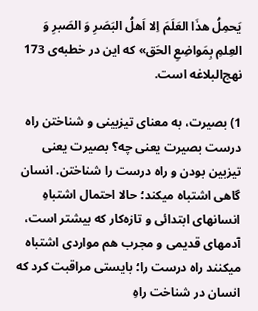یَحمِلُ هذَا العَلَمَ اِلا اَهلُ البَصَرِ وَ الصَبرِ وَ العِلمِ بِمَواضِعِ الحَق» که این در خطبه‌ی 173 نهج‌البلاغه است.

1) بصیرت، به معنای تیزبینی و شناختن راه درست بصیرت یعنی چه؟ بصیرت یعنی تیزبین بودن و راه درست را شناختن. انسان گاهی اشتباه میکند؛ حالا احتمال اشتباهِ انسانهای ابتدائی و تازه‌کار که بیشتر است، آدمهای قدیمی و مجرب هم مواردی اشتباه میکنند راه درست را؛ بایستی مراقبت کرد که انسان در شناخت راهِ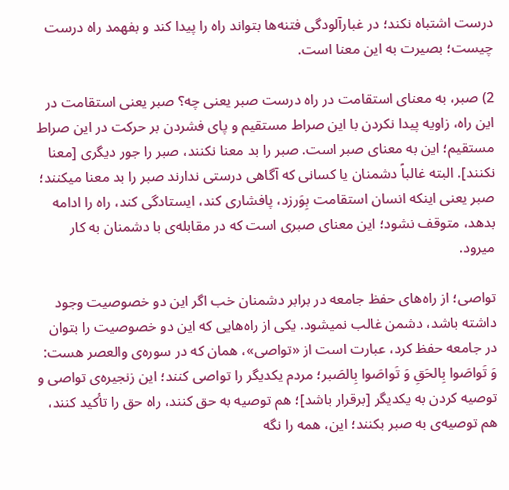درست اشتباه نکند؛ در غبارآلودگی فتنه‌ها بتواند راه را پیدا کند و بفهمد راه درست چیست؛ بصیرت به این معنا است.

2) صبر، به معنای استقامت در راه درست صبر یعنی چه؟ صبر یعنی استقامت در این راه، زاویه پیدا نکردن با این صراط مستقیم و پای فشردن بر حرکت در این صراط مستقیم؛ این به معنای صبر است. صبر را بد معنا نکنند، صبر را جور دیگری [معنا نکنند]. البته غالباً دشمنان یا کسانی که آگاهی درستی ندارند صبر را بد معنا میکنند؛ صبر یعنی اینکه انسان استقامت بِوَرزد، پافشاری کند، ایستادگی کند، راه را ادامه بدهد، متوقف نشود؛ این معنای صبری است که در مقابله‌ی با دشمنان به کار میرود.

تواصی؛ از راه‌های حفظ جامعه در برابر دشمنان خب اگر این دو خصوصیت وجود داشته باشد، دشمن غالب نمیشود. یکی از راه‌هایی که این دو خصوصیت را بتوان در جامعه حفظ کرد، عبارت است از «تواصی»، همان که در سوره‌ی والعصر هست: وَ تَواصَوا بِالحَقِ وَ تَواصَوا بِالصَبر؛ مردم یکدیگر را تواصی کنند؛ این زنجیره‌ی تواصی و توصیه کردن به یکدیگر [برقرار باشد]؛ هم توصیه به حق کنند، راه حق را تأکید کنند، هم توصیه‌ی به صبر بکنند؛ این، همه را نگه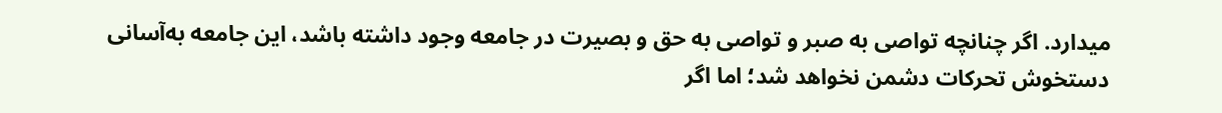میدارد. اگر چنانچه تواصی به صبر و تواصی به حق و بصیرت در جامعه وجود داشته باشد، این جامعه به‌آسانی دستخوش تحرکات دشمن نخواهد شد؛ اما اگر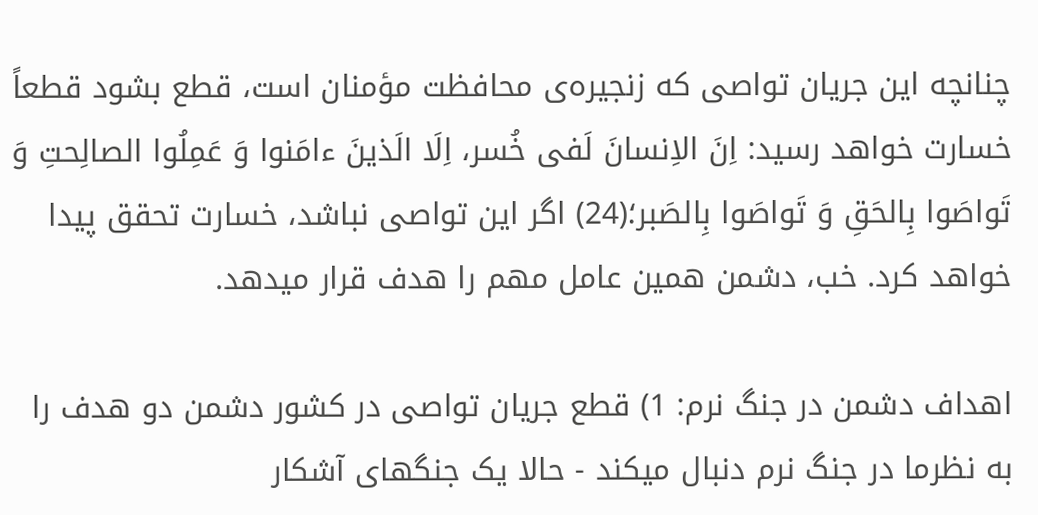چنانچه این جریان تواصی که زنجیره‌ی محافظت مؤمنان است، قطع بشود قطعاً خسارت خواهد رسید: اِنَ الاِنسانَ لَفی خُسر، اِلَا الَذینَ ءامَنوا وَ عَمِلُوا الصالِحتِ وَ تَواصَوا بِالحَقِ وَ تَواصَوا بِالصَبر؛(24) اگر این تواصی نباشد، خسارت تحقق پیدا خواهد کرد. خب، دشمن همین عامل مهم را هدف قرار میدهد.

اهداف دشمن در جنگ نرم: 1) قطع جریان تواصی در کشور دشمن دو هدف را به نظرما در جنگ نرم دنبال میکند - حالا یک جنگهای آشکار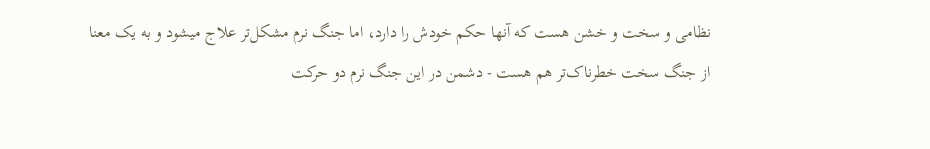نظامی و سخت و خشن هست که آنها حکم خودش را دارد، اما جنگ نرم مشکل‌تر علاج میشود و به یک معنا از جنگ سخت خطرناک‌تر هم هست - دشمن در این جنگ نرم دو حرکت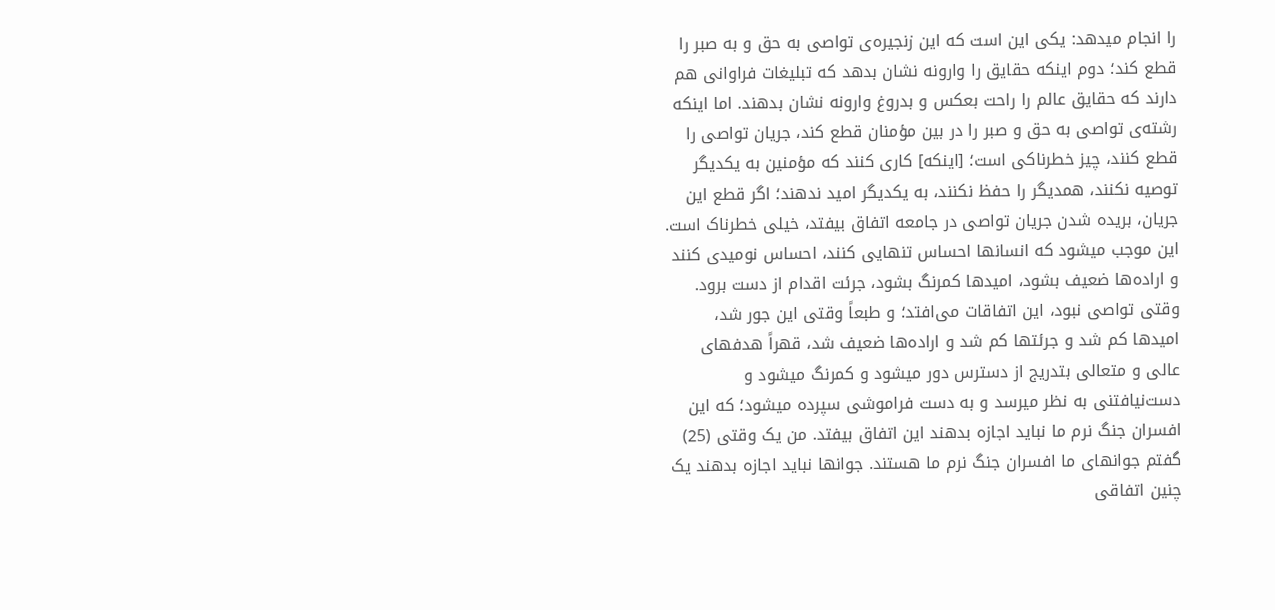را انجام میدهد: یکی این است که این زنجیره‌ی تواصی به حق و به صبر را قطع کند؛ دوم اینکه حقایق را وارونه نشان بدهد که تبلیغات فراوانی هم دارند که حقایق عالم را راحت بعکس و بدروغ وارونه نشان بدهند. اما اینکه رشته‌ی تواصی به حق و صبر را در بین مؤمنان قطع کند، جریان تواصی را قطع کنند، چیز خطرناکی است؛ [اینکه] کاری کنند که مؤمنین به یکدیگر توصیه نکنند، همدیگر را حفظ نکنند، به یکدیگر امید ندهند؛ اگر قطع این جریان، بریده شدن جریان تواصی در جامعه اتفاق بیفتد، خیلی خطرناک است. این موجب میشود که انسانها احساس تنهایی کنند، احساس نومیدی کنند و اراده‌ها ضعیف بشود، امیدها کمرنگ بشود، جرئت اقدام از دست برود. وقتی تواصی نبود، این اتفاقات می‌افتد؛ و طبعاً وقتی این جور شد، امیدها کم شد و جرئتها کم شد و اراده‌ها ضعیف شد، قهراً هدفهای عالی و متعالی بتدریج از دسترس دور میشود و کمرنگ میشود و دست‌نیافتنی به نظر میرسد و به دست فراموشی سپرده میشود؛ که این افسران جنگ نرم ما نباید اجازه بدهند این اتفاق بیفتد. من یک وقتی (25) گفتم جوانهای ما افسران جنگ نرم ما هستند. جوانها نباید اجازه بدهند یک چنین اتفاقی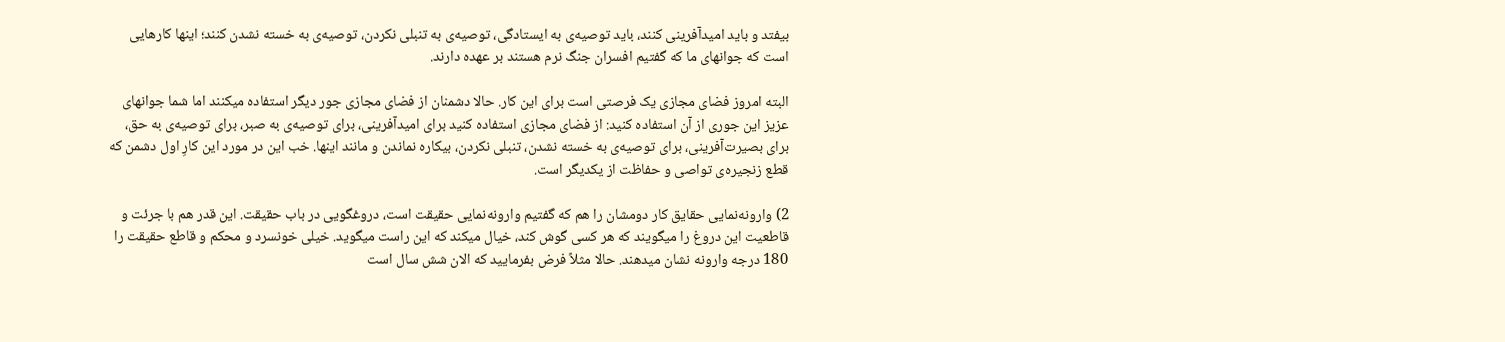بیفتد و باید امیدآفرینی کنند، باید توصیه‌ی به ایستادگی، توصیه‌ی به تنبلی نکردن، توصیه‌ی به خسته نشدن کنند؛ اینها کارهایی است که جوانهای ما که گفتیم افسران جنگ نرم هستند بر عهده دارند.

البته امروز فضای مجازی یک فرصتی است برای این کار. حالا دشمنان از فضای مجازی جور دیگر استفاده میکنند اما شما جوانهای عزیز این جوری از آن استفاده کنید: از فضای مجازی استفاده کنید برای امیدآفرینی، برای توصیه‌ی به صبر، برای توصیه‌ی به حق، برای بصیرت‌آفرینی، برای توصیه‌ی به خسته نشدن، تنبلی نکردن، بیکاره نماندن و مانند اینها. خب این در مورد این کارِ اول دشمن که قطع زنجیره‌ی تواصی و حفاظت از یکدیگر است.

2) وارونه‌نمایی حقایق کار دومشان را هم که گفتیم وارونه‌نمایی حقیقت است، دروغگویی در باب حقیقت. این قدر هم با جرئت و قاطعیت این دروغ را میگویند که هر کسی گوش کند، خیال میکند که این راست میگوید. خیلی خونسرد و محکم و قاطع حقیقت را 180 درجه وارونه نشان میدهند. حالا مثلاً فرض بفرمایید که الان شش سال است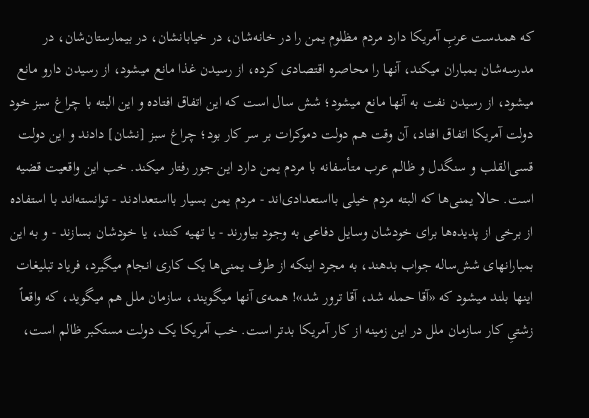که همدست عربِ آمریکا دارد مردم مظلوم یمن را در خانه‌شان، در خیابانشان، در بیمارستان‌شان، در مدرسه‌شان بمباران میکند، آنها را محاصره اقتصادی کرده، از رسیدن غذا مانع میشود، از رسیدن دارو مانع میشود، از رسیدن نفت به آنها مانع میشود؛ شش سال است که این اتفاق افتاده و این البته با چراغ سبز خود دولت آمریکا اتفاق افتاد، آن وقت هم دولت دموکرات بر سر کار بود؛ چراغ سبز [نشان] دادند و این دولت قسی‌القلب و سنگدل و ظالم عرب متأسفانه با مردم یمن دارد این جور رفتار میکند. خب این واقعیت قضیه است. حالا یمنی‌ها که البته مردم خیلی بااستعدادی‌اند - مردم یمن بسیار بااستعدادند - توانسته‌اند با استفاده از برخی از پدیده‌ها برای خودشان وسایل دفاعی به وجود بیاورند - یا تهیه کنند، یا خودشان بسازند - و به این بمبارانهای شش‌ساله جواب بدهند، به مجرد اینکه از طرف یمنی‌ها یک کاری انجام میگیرد، فریاد تبلیغات اینها بلند میشود که «آقا حمله شد، آقا ترور شد»! همه‌ی آنها میگویند، سازمان ملل هم میگوید، که واقعاً زشتیِ کار سازمان ملل در این زمینه از کار آمریکا بدتر است. خب آمریکا یک دولت مستکبر ظالم است،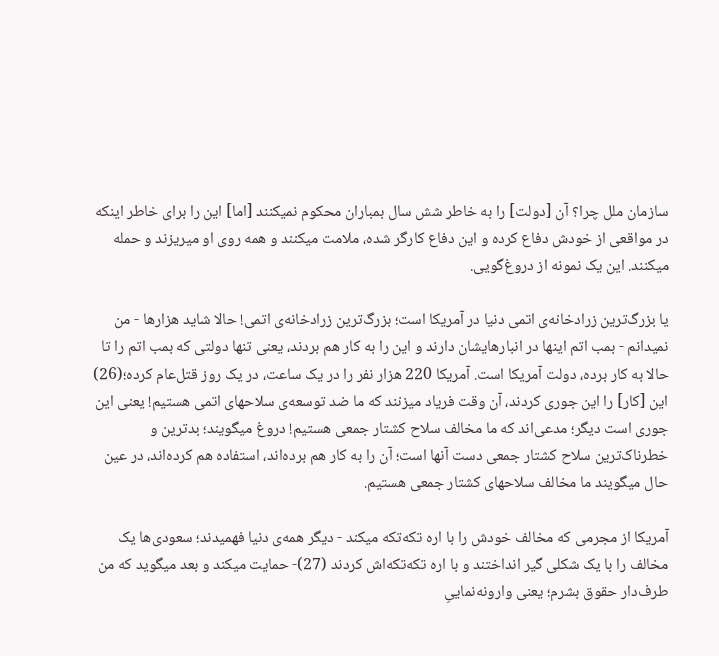سازمان ملل چرا؟ آن [دولت] را به خاطر شش سال بمباران محکوم نمیکنند [اما] این را برای خاطر اینکه در مواقعی از خودش دفاع کرده و این دفاع کارگر شده، ملامت میکنند و همه روی او میریزند و حمله میکنند. این یک نمونه از دروغ‌گویی.

یا بزرگ‌ترین زرادخانه‌ی اتمی دنیا در آمریکا است؛ بزرگ‌ترین زرادخانه‌ی اتمی! حالا شاید هزارها - من نمیدانم - بمب اتم اینها در انبارهایشان دارند و این را به کار هم بردند، یعنی تنها دولتی که بمب اتم را تا حالا به کار برده، دولت آمریکا است. آمریکا 220 هزار نفر را در یک ساعت، در یک روز قتل‌عام کرده؛(26) این [کار] را این جوری کردند، آن وقت فریاد میزنند که ما ضد توسعه‌ی سلاحهای اتمی هستیم! یعنی این جوری است دیگر؛ مدعی‌اند که ما مخالف سلاح کشتار جمعی هستیم! دروغ میگویند؛ بدترین و خطرناک‌ترین سلاح کشتار جمعی دست آنها است؛ آن را به کار هم برده‌اند، استفاده هم کرده‌اند، در عین حال میگویند ما مخالف سلاحهای کشتار جمعی هستیم.

آمریکا از مجرمی که مخالف خودش را با اره تکه‌تکه میکند - دیگر همه‌ی دنیا فهمیدند؛ سعودی‌ها یک مخالف را با یک شکلی گیر انداختند و با اره تکه‌تکه‌اش کردند (27)- حمایت میکند و بعد میگوید که من طرف‌دار حقوق بشرم؛ یعنی وارونه‌نماییِ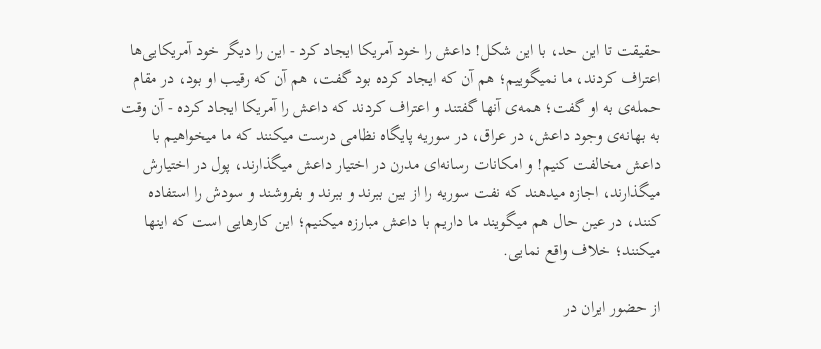حقیقت تا این حد، با این شکل! داعش را خود آمریکا ایجاد کرد - این را دیگر خود آمریکایی‌ها اعتراف کردند، ما نمیگوییم؛ هم آن که ایجاد کرده بود گفت، هم آن که رقیب او بود، در مقام حمله‌ی به او گفت؛ همه‌ی آنها گفتند و اعتراف کردند که داعش را آمریکا ایجاد کرده - آن وقت به بهانه‌ی وجود داعش، در عراق، در سوریه پایگاه نظامی درست میکنند که ما میخواهیم با داعش مخالفت کنیم! و امکانات رسانه‌ای مدرن در اختیار داعش میگذارند، پول در اختیارش میگذارند، اجازه میدهند که نفت سوریه را از بین ببرند و ببرند و بفروشند و سودش را استفاده کنند، در عین حال هم میگویند ما داریم با داعش مبارزه میکنیم؛ این کارهایی است که اینها میکنند؛ خلاف واقع نمایی.

از حضور ایران در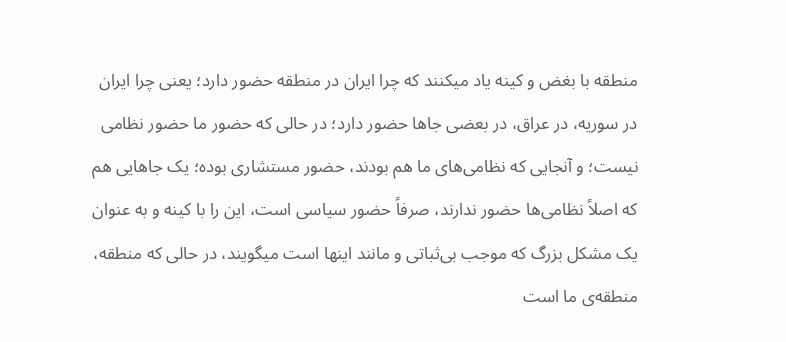منطقه با بغض و کینه یاد میکنند که چرا ایران در منطقه حضور دارد؛ یعنی چرا ایران در سوریه، در عراق، در بعضی جاها حضور دارد؛ در حالی که حضور ما حضور نظامی نیست؛ و آنجایی که نظامی‌های ما هم بودند، حضور مستشاری بوده؛ یک جاهایی هم که اصلاً نظامی‌ها حضور ندارند، صرفاً حضور سیاسی است، این را با کینه و به عنوان یک مشکل بزرگ که موجب بی‌ثباتی و مانند اینها است میگویند، در حالی که منطقه، منطقه‌ی ما است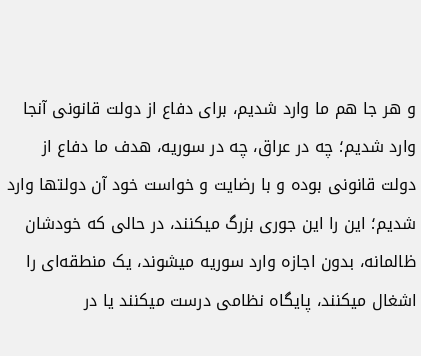و هر جا هم ما وارد شدیم، برای دفاع از دولت قانونی آنجا وارد شدیم؛ چه در عراق، چه در سوریه، هدف ما دفاع از دولت قانونی بوده و با رضایت و خواست خود آن دولتها وارد شدیم؛ این را این جوری بزرگ میکنند، در حالی که خودشان ظالمانه، بدون اجازه وارد سوریه میشوند، یک منطقه‌ای را اشغال میکنند، پایگاه نظامی درست میکنند یا در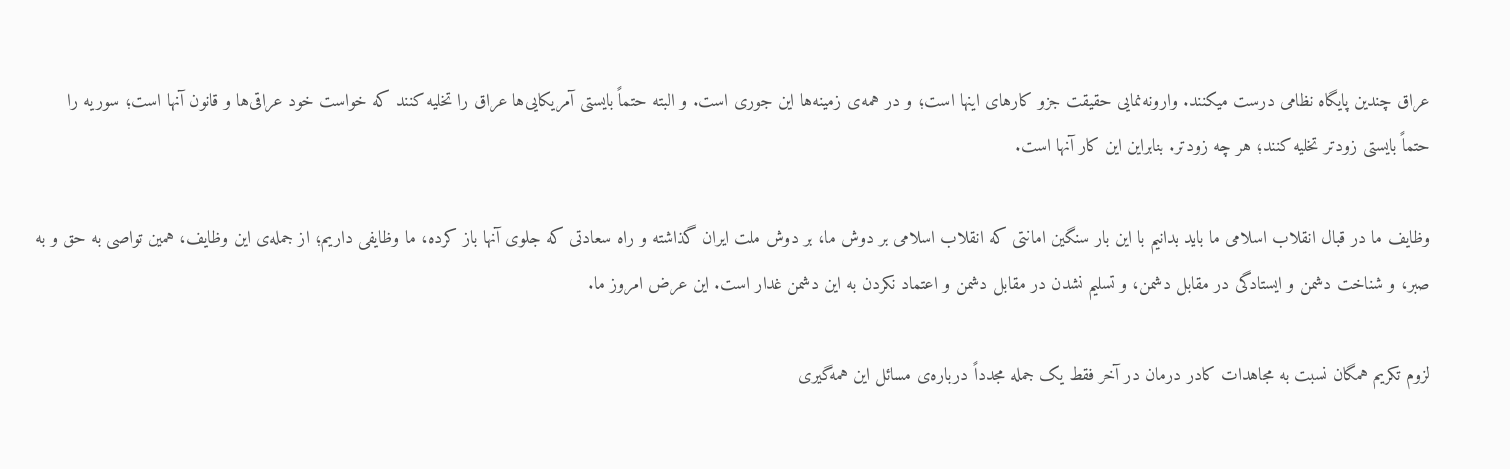عراق چندین پایگاه نظامی درست میکنند. وارونه‌نمایی حقیقت جزو کارهای اینها است؛ و در همه‌ی زمینه‌ها این جوری است. و البته حتماً بایستی آمریکایی‌ها عراق را تخلیه کنند که خواست خود عراقی‌ها و قانون آنها است؛ سوریه را حتماً بایستی زودتر تخلیه کنند؛ هر چه زودتر. بنابراین این کار آنها است.

وظایف ما در قبال انقلاب اسلامی ما باید بدانیم با این بار سنگین امانتی که انقلاب اسلامی بر دوش ما، بر دوش ملت ایران گذاشته و راه سعادتی که جلوی آنها باز کرده، ما وظایفی داریم؛ از جمله‌ی این وظایف، همین تواصی به حق و به صبر، و شناخت دشمن و ایستادگی در مقابل دشمن، و تسلیم نشدن در مقابل دشمن و اعتماد نکردن به این دشمن غدار است. این عرض امروز ما.

لزوم تکریم همگان نسبت به مجاهدات کادر درمان در آخر فقط یک جمله مجدداً درباره‌ی مسائل این همه‌گیری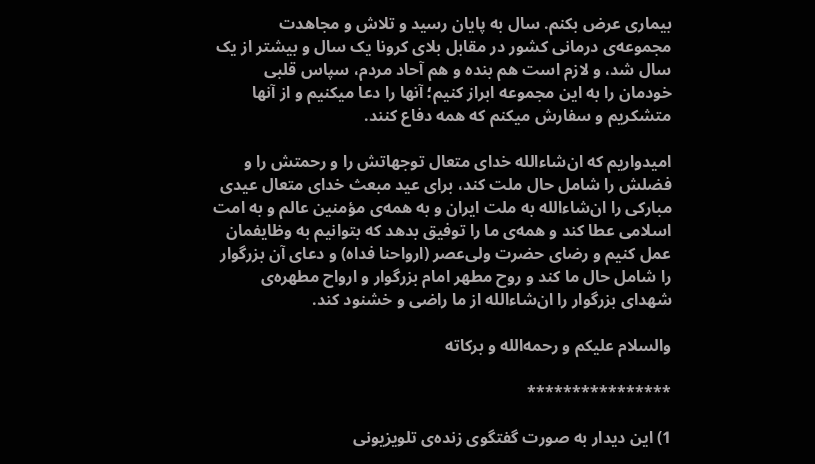بیماری عرض بکنم. سال به پایان رسید و تلاش و مجاهدت مجموعه‌ی درمانی کشور در مقابل بلای کرونا یک سال و بیشتر از یک سال شد، و لازم است هم بنده و هم آحاد مردم، سپاس قلبی خودمان را به این مجموعه ابراز کنیم؛ آنها را دعا میکنیم و از آنها متشکریم و سفارش میکنم که همه دفاع کنند.

امیدواریم که ان‌شاءالله خدای متعال توجهاتش را و رحمتش را و فضلش را شامل حال ملت کند، برای عید مبعث خدای متعال عیدی مبارکی را ان‌شاءالله به ملت ایران و به همه‌ی مؤمنین عالم و به امت اسلامی عطا کند و همه‌ی ما را توفیق بدهد که بتوانیم به وظایفمان عمل کنیم و رضای حضرت ولی‌عصر (ارواحنا فداه) و دعای آن بزرگوار را شامل حال ما کند و روح مطهر امام بزرگوار و ارواح مطهره‌ی شهدای بزرگوار را ان‌شاء‌الله از ما راضی و خشنود کند.

والسلام علیکم و رحمه‌الله و برکاته

****************

1) این دیدار به صورت گفتگوی زنده‌ی تلویزیونی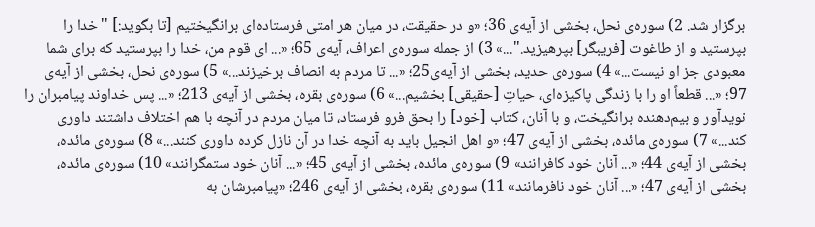برگزار شد. 2) سوره‌ی نحل، بخشی از آیه‌ی 36؛ «و در حقیقت، در میان هر امتی فرستاده‌ای برانگیختیم [تا بگوید:] "خدا را بپرستید و از طاغوت [فریبگر] بپرهیزید."...» 3) از جمله سوره‌ی اعراف، آیه‌ی 65؛ «... ای قوم من، خدا را بپرستید که برای شما معبودی جز او نیست‌...» 4) سوره‌ی حدید، بخشی از آیه‌ی25؛ «... تا مردم به انصاف برخیزند...» 5) سوره‌ی نحل، بخشی از آیه‌ی 97؛ «... قطعاً او را با زندگی پاکیزه‌ای، حیاتِ [حقیقی] بخشیم...» 6) سوره‌ی بقره، بخشی از آیه‌ی 213؛ «... پس خداوند پیامبران را نویدآور و بیم‌دهنده برانگیخت، و با آنان، کتاب [خود] را بحق فرو فرستاد، تا میان مردم در آنچه با هم اختلاف داشتند داوری کند...» 7) سوره‌ی مائده، بخشی از آیه‌ی 47؛ «و اهل انجیل باید به آنچه خدا در آن نازل کرده داوری کنند...» 8) سوره‌ی مائده، بخشی از آیه‌ی 44؛ «... آنان خود کافرانند» 9) سوره‌ی مائده، بخشی از آیه‌ی 45؛ «... آنان خود ستمگرانند» 10) سوره‌ی مائده، بخشی از آیه‌ی 47؛ «... آنان خود نافرمانند» 11) سوره‌ی بقره، بخشی از آیه‌ی 246؛ «پیامبرشان به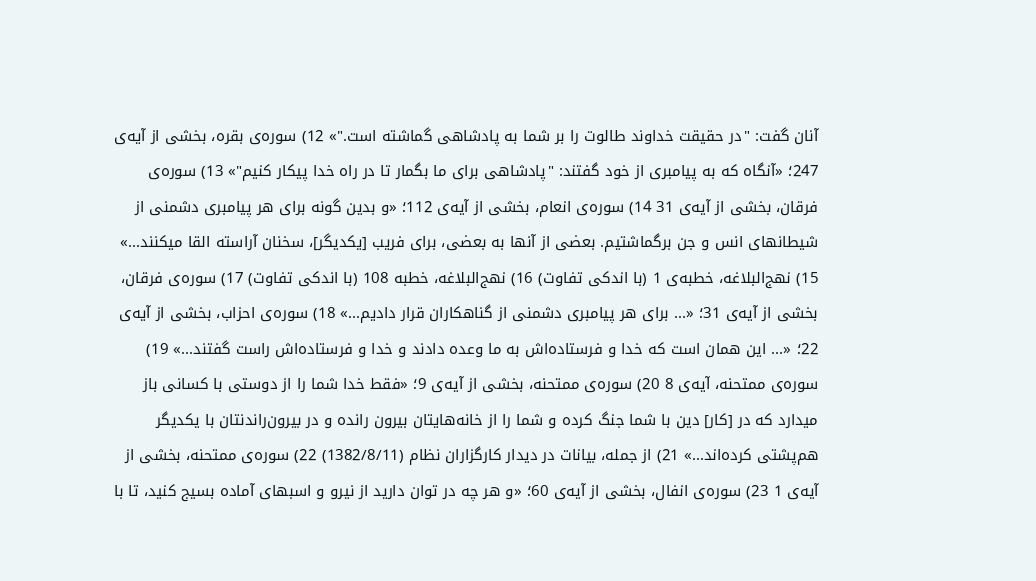آنان گفت: "در حقیقت خداوند طالوت را بر شما به پادشاهی گماشته است."» 12) سوره‌ی بقره، بخشی از آیه‌ی 247؛ «آنگاه که به پیامبری از خود گفتند: "پادشاهی برای ما بگمار تا در راه خدا پیکار کنیم"» 13) سوره‌ی فرقان، بخشی از آیه‌ی 31 14) سوره‌ی انعام، بخشی از آیه‌ی 112؛ «و بدین گونه برای هر پیامبری دشمنی از شیطانهای انس و جن برگماشتیم. بعضی از آنها به بعضی، برای فریب [یکدیگر]، سخنان آراسته القا میکنند...» 15) نهج‌البلاغه، خطبه‌ی 1 (با اندکی تفاوت) 16) نهج‌البلاغه، خطبه 108 (با اندکی تفاوت) 17) سوره‌ی فرقان، بخشی از آیه‌ی 31؛ «... برای هر پیامبری دشمنی از گناهکاران قرار دادیم...» 18) سوره‌ی احزاب، بخشی از آیه‌ی 22؛ «... این همان است که خدا و فرستاده‌اش به ما وعده دادند و خدا و فرستاده‌اش راست گفتند...» 19) سوره‌ی ممتحنه، آیه‌ی 8 20) سوره‌ی ممتحنه، بخشی از آیه‌ی 9؛ «فقط خدا شما را از دوستی با کسانی باز میدارد که در [کار] دین با شما جنگ کرده و شما را از خانه‌هایتان بیرون رانده و در بیرون‌راندنتان با یکدیگر هم‌پشتی کرده‌اند...» 21) از جمله، بیانات در دیدار کارگزاران نظام (1382/8/11) 22) سوره‌ی ممتحنه، بخشی از آیه‌ی 1 23) سوره‌ی انفال، بخشی از آیه‌ی 60؛ «و هر چه در توان دارید از نیرو و اسبهای آماده بسیج کنید، تا با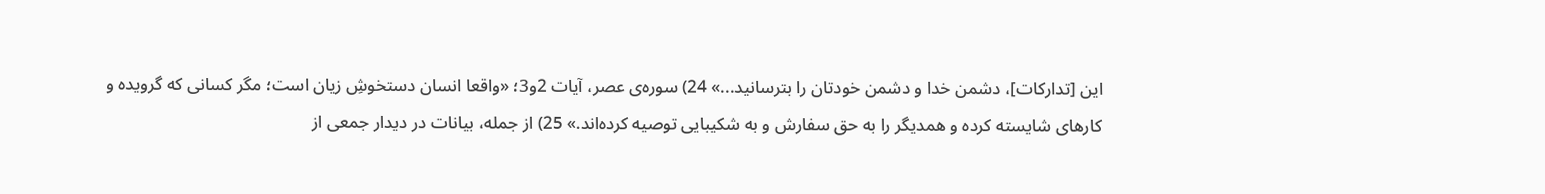این [تدارکات]، دشمن خدا و دشمن خودتان را بترسانید...» 24) سوره‌ی عصر، آیات 2و3؛ «واقعا انسان دستخوشِ زیان است؛ مگر کسانی که گرویده و کارهای شایسته کرده و همدیگر را به حق سفارش و به شکیبایی توصیه کرده‌اند.» 25) از جمله، بیانات در دیدار جمعی از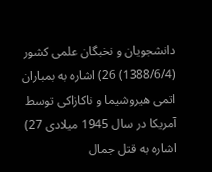دانشجویان و نخبگان علمی کشور (1388/6/4) 26) اشاره به بمباران اتمی هیروشیما و ناکازاکی توسط آمریکا در سال 1945 میلادی 27) اشاره به قتل جمال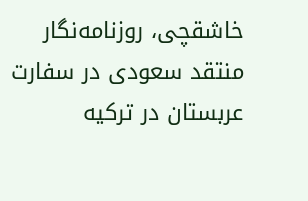خاشقچی، روزنامه‌نگار منتقد سعودی در سفارت عربستان در ترکیه